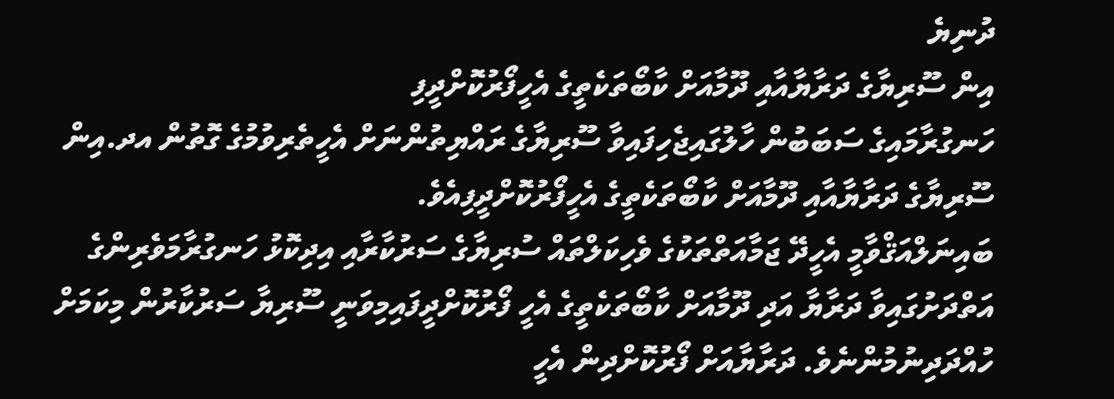ދުނިޔެ
އިން ސޫރިޔާގެ ދަރާޔާއާއި ދޫމާއަށް ކާބޯތަކެތީގެ އެހީފޯރުކޮށްދީފި
ހަނގުރާމައިގެ ސަބަބުން ހާލުގައިޖެހިފައިވާ ސޫރިޔާގެ ރައްޔިތުންނަށް އެހީތެރިވުމުގެ ގޮތުން އދ.އިން ސޫރިޔާގެ ދަރާޔާއާއި ދޫމާއަށް ކާބޯތަކެތީގެ އެހީފޯރުކޮށްދީފިއެވެ.
ބައިނަލްއަޤްވާމީ އެހީދޭ ޖަމާއަތްތަކުގެ ވެހިކަލްތައް ސުރިޔާގެ ސަރުކާރާއި އިދިކޮޅު ހަނގުރާމަވެރިންގެ އަތްދަށުގައިވާ ދަރާޔާ އަދި ދޫމާއަށް ކާބޯތަކެތީގެ އެހީ ފޯރުކޮށްދީފައިމިވަނީ ސޫރިޔާ ސަރުކާރުން މިކަމަށް ހުއްދަދިނުމުންނެވެ. ދަރާޔާއަށް ފޯރުކޮށްދިން އެހީ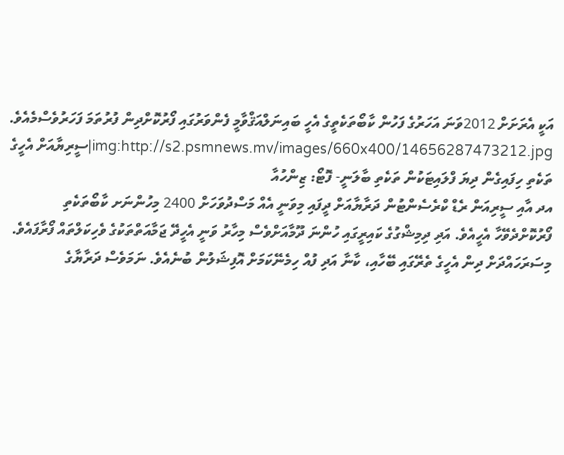އަކީ އެރަށަށް 2012ވަނަ އަހަރުގެ ފަހުން ކާބޯތަކެތީގެ އެހީ ބައިނަލްއަޤްވާމީ ފެންވަރުގައި ފޯރުކޮށްދިން ފުރުތަމަ ފަހަރުވެސްމެއެވެ.
img:http://s2.psmnews.mv/images/660x400/14656287473212.jpg|ސީރިޔާއަށް އެހީގެ ތަކެތި ހިފައިގެން ދިޔަ ފްލައިޓަކުން ތަކެތި ބާލަނީ- ފޮޓޯ: ޒިންހުއާ
އދ އާއި ސީރިއަން ރެޑް ކްރެސެންޓުން ދަރާޔާއަށް ދީފައި މިވަނީ އެއް މަސްދުވަހަށް 2400 މިހުންނަށ ކާބޯތަކެތި ފޯރުކޮށްދެވޭހާ އެހީއެވެ. އަދި ދިމިޝްގުގެ ކައިރީގައި ހުންނަ ދޫމާއަށްވެސް މިހާރު ވަނީ އެހީދޭ ޖަމާއަތްތަކުގެ ވެހިކަލްތައް ފޯރާފައެވެ. މިސަރަހައްދަށް ދިން އެހީގެ ތެރޭގައި ބޭހާއި، ކާނާ އަދި ފުއް ހިމެނޭކަމަށް އޮފިޝަލުން ބުނެއެވެ. ނަމަވެސް ދަރާޔާގެ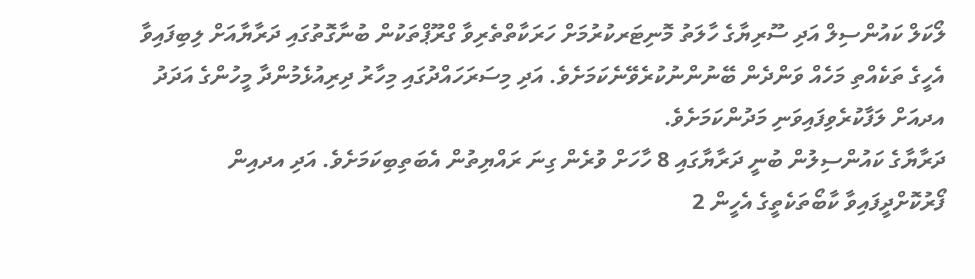ލޯކަލް ކައުންސިލް އަދި ސޫރިޔާގެ ހާލަތު މޮނިޓަރކުރުމަށް ހަރަކާތްތެރިވާ ގްރޫޕްތަކުން ބުނާގޮތުގައި ދަރާޔާއަށް ލިބިފައިވާ އެހީގެ ތަކެއްތި މަހެއް ވަންދެން ބޭނުންނުކުރެވޭނެކަމަށެވެ. އަދި މިސަރަހައްދުގައި މިހާރު ދިރިއުޅެމުންދާ މީހުންގެ އަދަދު އދއަށް ލަފާކުރެވިފައިވަނި މަދުންކަމަށެވެ.
ދަރާޔާގެ ކައުންސިލުން ބުނީ ދަރާޔާގައި 8 ހާހަށް ވުރެން ގިނަ ރައްޔިތުން އެބަތިބިކަމަށެވެ. އަދި އދއިން ފޯރުކޮށްދީފައިވާ ކާބޯތަކެތީގެ އެހީން 2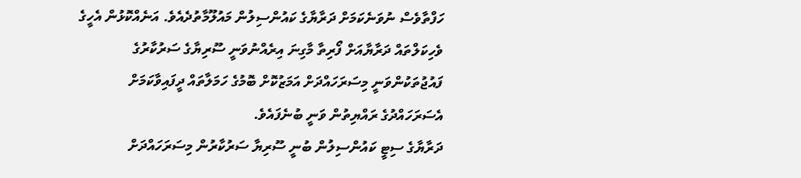ހަފްތާވެސް ނުވަނެކަމަށް ދަރާޔާގެ ކައުންސިލުން މައުލޫމާތުދެއެވެ. އަނެއްކޮޅުން އެހީގެ ވެހިކަލްތައް ދަރާޔާއަށް ފޯރިތާ މާގިނަ އިރެއްނުވަނީ ސޫރިޔާގެ ސަރުކާރުގެ ފައުޖުތަކުންވަނީ މިސަރަހައްދަށް އަމަޒުކޮށް ބޮމުގެ ހަމަލާތައް ދީފައިވާކަމަށް އެސަރަހައްދުގެ ރައްޔިތުން ވަނީ ބުނެފައެވެ.
ދަރާޔާގެ ސިޓީ ކައުންސިލުން ބުނީ ސޫރިޔާ ސަރުކާރުން މިސަރަހައްދަށް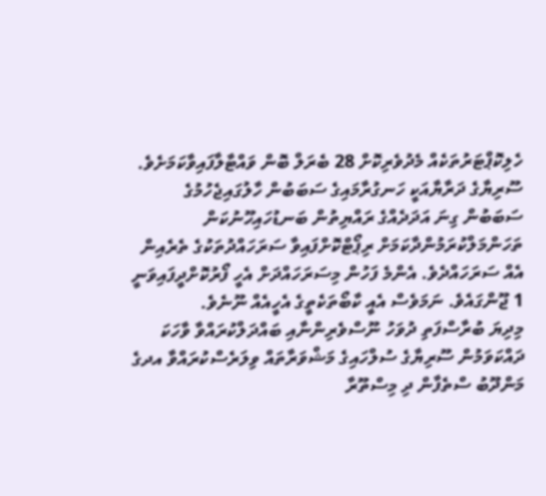ހެލިކޮޕްޓަރުތަކެއް މެދުވެރިކޮށް 28 ބެރަލް ބޮން ވައްޓާލާފައިވާކަމަށެވެ. ސޫރިޔާގެ ދަރާޔާއަކީ ހަނގުރާމައިގެ ސަބަބުން ހާލުގައިޖެހުމުގެ ސަބަބުން ގިނަ އަދަދެއްގެ ރައްޔިތުން ބަނޑުހައިހޫނުކަން ތަހަންމަލްކުރަމުންދާކަމަށް ރިޕޯޓްކޮށްފައިވާ ސަރަހައްދުތަކުގެ ތެރެއިން އެއް ސަރަހައްދެވެ. އެންމެ ފަހުން މިސަރަހައްދަށް އެހީ ފޯރުކޮށްދީފައިވަނީ 1 ޖޫންގައެވެ. ނަމަވެސް އެއީ ކާބޯތަކެތީގެ އެހީއެއް ނޫނެވެ.
މިދިޔަ ބުރާސްފަތި ދުވަހު ނޫސްވެރިންނާއި ބައްދަލްކުރައްވާ ވާހަކަ ދައްކަވަމުން ސޫރިޔާގެ ސުލްހައިގެ މަޝްވަރާތައް ވިލަރެސްކުރައްވާ އދގެ މަންދޫބު ސްތެފާން ދި މިސްތޫރާ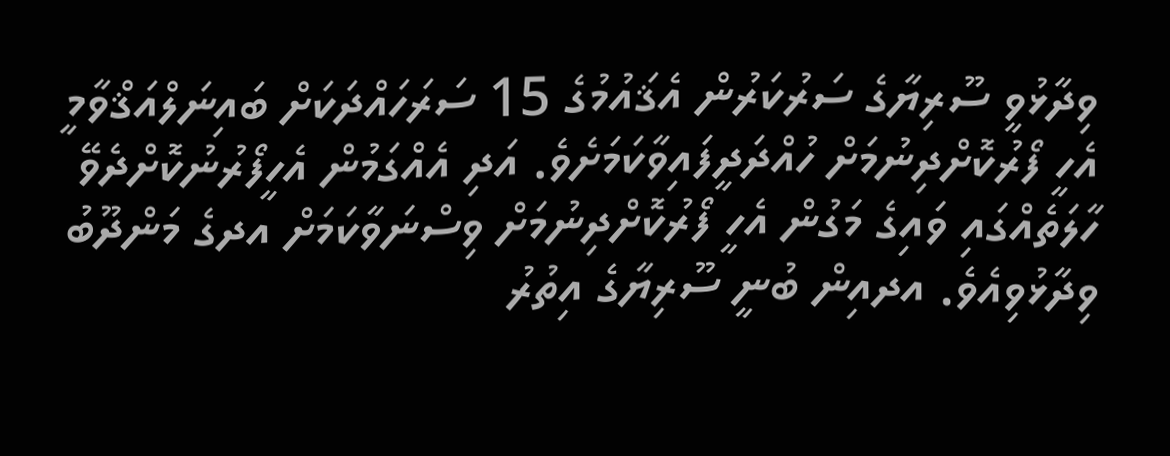ވިދާޅުވީ ސޫރިޔާގެ ސަރުކަރުން އެޤައުމުގެ 15 ސަރަހައްދަކަށް ބައިނަލްއަޤްވާމީ އެހީ ފޯރުކޮށްދިނުމަށް ހުއްދަދީފައިވާކަމަށެވެ. އަދި އެއްގަމުން އެހީފޯރުނުކޮށްދެވޭ ހާލަތެއްގައި ވައިގެ މަގުން އެހީ ފޯރުކޮށްދިނުމަށް ވިސްނަވާކަމަށް އދގެ މަންދޫބު ވިދާޅުވިއެވެ. އދއިން ބުނީ ސޫރިޔާގެ އިތުރު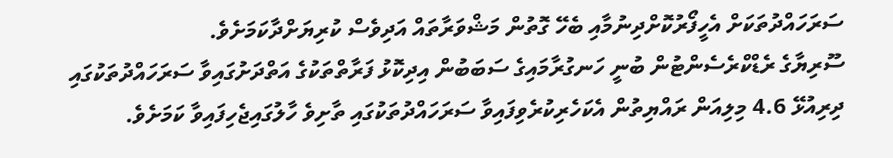ސަރަހައްދުތަކަށް އެހީފޯރުކޮށްދިނުމާއި ބެހޭ ގޮތުން މަޝްވަރާތައް އަދިވެސް ކުރިޔަށްދާކަމަށެވެ.
ސޫރިޔާގެ ރެޑްކްރެސެންޓުން ބުނީ ހަނގުރާމައިގެ ސަބަބުން އިދިކޮޅު ފަރާތްތަކުގެ އަތްދަށުގައިވާ ސަރަހައްދުތަކުގައި ދިރިއުޅޭ 4.6 މިލިއަން ރައްޔިތުން އެކަހެރިކުރެވިފައިވާ ސަރަހައްދުތަކުގައި ތާށިވެ ހާލުގައިޖެހިފައިވާ ކަމަށެވެ.